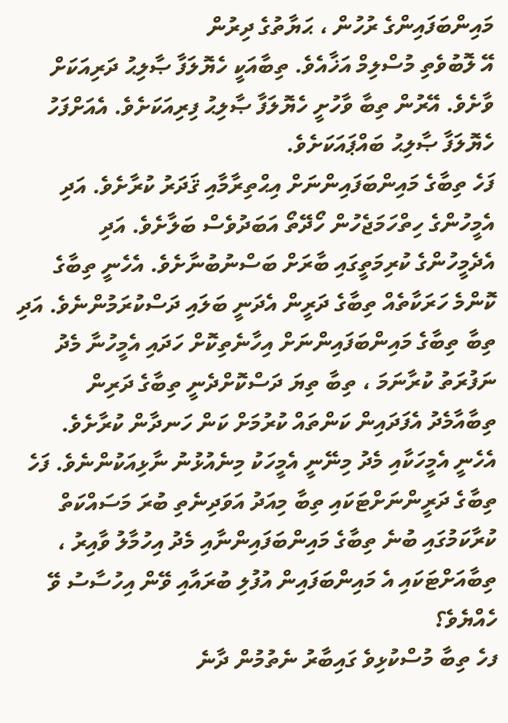މައިންބަފައިންގެ ރުހުން ، ޙަޔާތުގެ ދިރުން
އޭ ލޮބުވެތި މުސްލިމް އަޚާއެވެ. ތިބާއަކީ ހެޔޮލަފާ ޞާލިޙު ދަރިއަކަށް ވާށެވެ. އޭރުން ތިބާ ވާހުށީ ހެޔޮލަފާ ޞާލިޙު ފިރިއަކަށެވެ. އެއަށްފަހު ހެޔޮލަފާ ޞާލިޙު ބައްޕައަކަށެވެ.
ފަހެ ތިބާގެ މައިންބަފައިންނަށް އިޙްތިރާމާއި ޤަދަރު ކުރާށެވެ. އަދި އެމީހުންގެ ހިތްހަމަޖެހުން ހޯދޭތޯ އަބަދުވެސް ބަލާށެވެ. އަދި އެދެމީހުންގެ ކުރިމަތީގައި ބާރަށް ބަސްނުބުނާށެވެ. އެހެނީ ތިބާގެ ކޮންމެ ހަރަކާތެއް ތިބާގެ ދަރީން އެދަނީ ބަލައި ދަސްކުރަމުންނެވެ. އަދި ތިބާ ތިބާގެ މައިންބަފައިންނަށް އިހާނެތިކޮށް ހަދައި އެމީހުނާ މެދު ނަފުރަތު ކުރާނަމަ ، ތިބާ ތިޔަ ދަސްކޮށްދެނީ ތިބާގެ ދަރިން ތިބާއާމެދު އެފަދައިން ކަންތައް ކުރުމަށް ކަން ހަނދާން ކުރާށެވެ. އެހެނީ އެމީހަކާއި މެދު މިނޭނީ އެމީހަކު މިނެއުޅުނު ނާޅިއަކުންނެވެ. ފަހެ ތިބާގެ ދަރީންނަށްޓަކައި ތިބާ މިއަދު އަވަދިނެތި ބުރަ މަސައްކަތް ކުރާކަމުގައި ބުނެ ތިބާގެ މައިންބަފައިންނާއި މެދު އިހުމާލު ވާއިރު ، ތިބާއަށްޓަކައި އެ މައިންބަފައިން އުފުލި ބުރައާއި ވޭން އިހުސާސު ވޭ ހެއްޔެވެ؟
ފހެ ތިބާ މުސްކުޅިވެ ގައިބާރު ނެތުމުން ދާނެ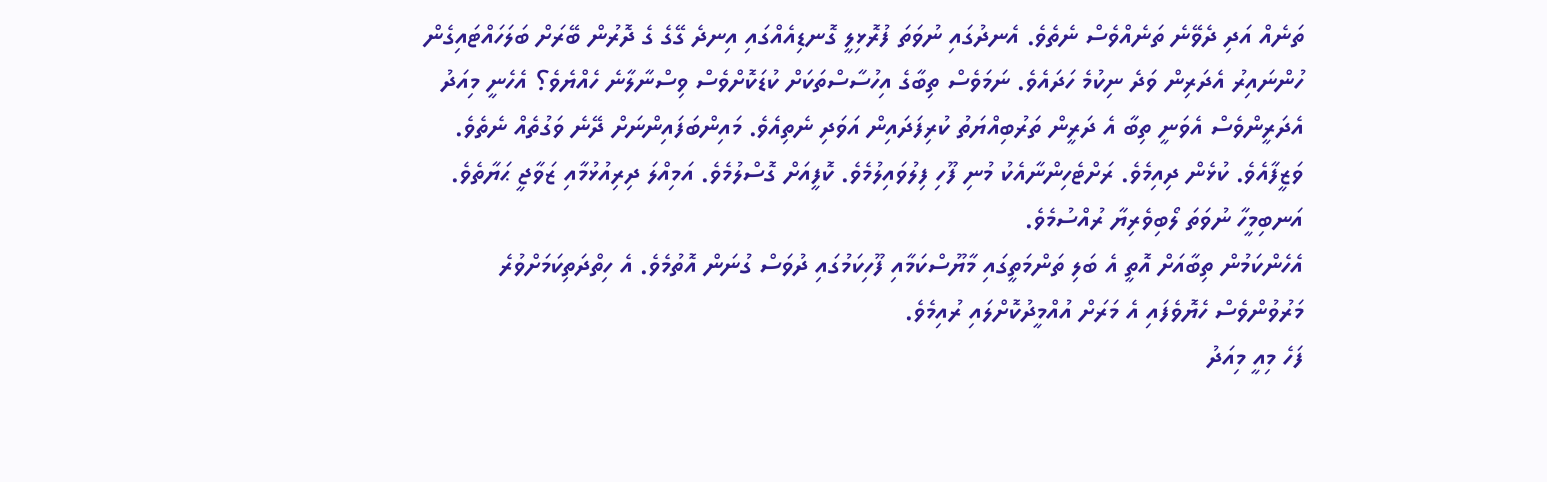ތަނެއް އަދި ދެވޭނެ ތަނެއްވެސް ނެތެވެ. އެނދުގައި ނުވަތަ ފުރޮޅިލީ ގޮނޑިއެއްގައި އިނދެ ގޭގެ ގެ ދޮރުން ބޭރަށް ބަލަހައްޓައިގެން ހުންނައިރު އެދަރިން ވަދެ ނިކުމެ ހަދައެވެ. ނަމަވެސް ތިބާގެ އިހުސާސްތަކަށް ކުޑަކޮށްވެސް ވިސްނާލާނެ ހެއްޔެވެ؟ އެހެނީ މިއަދު އެދަރީންވެސް އެވަނީ ތިބާ އެ ދަރީން ތަރުބިއްޔަތު ކުރިފަދައިން އަވަދި ނެތިއެވެ. މައިންބަފައިންނަށް ދޭނެ ވަގުތެއް ނެތެވެ. ވަޒީފާއެވެ. ކުޅެން ދިއިމެވެ. ރަށްޓެހިންނާއެކު މުނި ފޫހި ފިލުވައިލުމެވެ. ކޮފީއަށް ގޮސްލުމެވެ. އަމިއްލަ ދިރިއުޅުމާއި ޒަވާޖީ ޙަޔާތެވެ. އަނބިމީހާ ނުވަތަ ލޯބިވެރިޔާ ރުއްސުމެވެ.
އެހެންކަމުން ތިބާއަށް އޮތީ އެ ބަލި ތަންމަތީގައި މާޔޫސްކަމާއި ފޫހިކަމުގައި ދުވަސް ގުނަން އޮތުމެވެ. އެ ހިތްދަތިކަމަށްވުރެ މަރުވުންވެސް ހެޔޮވެފައި އެ މަރަށް އުއްމީދުކޮށްލައި ރުއިމެވެ.
ފަހެ މިއީ މިއަދު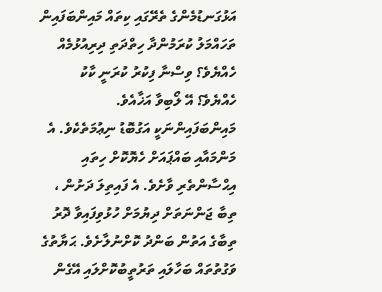އަޅުގަނޑުމެންގެ ތެރޭގައި ކިތައް މައިންބަފައިން ތަހައްމަލު ކުރަމުންދާ ހިތްދަތި ދިރިއުޅުމެއް ހެއްޔެވެ؟ ވިސްނާ ފިކުރު ކުރަނީ ކާކު ހެއްޔެވެ؟ އޭ ލޯބިވާ އަޚާއެވެ. މައިންބަފައިންނަކީ އަގުބޮޑު ނިޢުމަތެކެވެ. އެ މަންމައާއި ބައްޕައަށް ހެޔޮކޮށް ހިތައި އިޙްސާންތެރި ވާށެވެ. އެ ފައިތިލަ ދަށުން ، ތިބާ ޖަންނަތަށް ދިޔުމަށް ހުޅުވިފައިވާ ދޮރު ތިބާގެ އަތުން ބަންދު ކޮށްނުލާށެވެ. ޙަޔާތުގެ ވަގުތުތައް ބަހާލައި ތަރުތީބުކޮށްލައި އޭގެން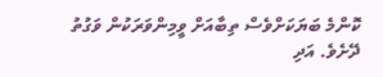ކޮންމެ ބަޔަކަށްވެސް ތިބާއަށް ވީމިންވަރަކުން ވަގުތު ދޭށެވެ. އަދި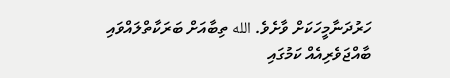ހަރުދަނާމީހަކަށް ވާށެވެ. الله ތިބާއަށް ބަރަކާތްލައްވައި ބާއްޖަވެރިއެއް ކަމުގައި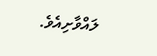ލައްވާށިއެވެ.